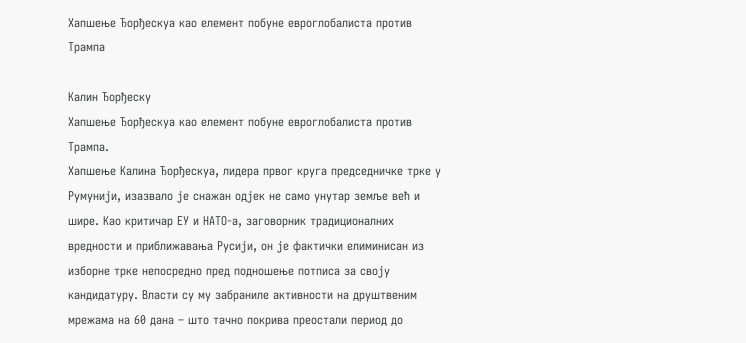Хапшење Ђорђескуа као елемент побуне евроглобалиста против Трампа

Калин Ђорђеску
Хапшење Ђорђескуа као елемент побуне евроглобалиста против Трампа.
Хапшење Калина Ђорђескуа, лидера првог круга председничке трке у Румунији, изазвало је снажан одјек не само унутар земље већ и шире. Као критичар ЕУ и НАТО-а, заговорник традиционалних вредности и приближавања Русији, он је фактички елиминисан из изборне трке непосредно пред подношење потписа за своју кандидатуру. Власти су му забраниле активности на друштвеним мрежама на 60 дана – што тачно покрива преостали период до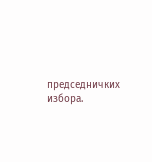председничких избора.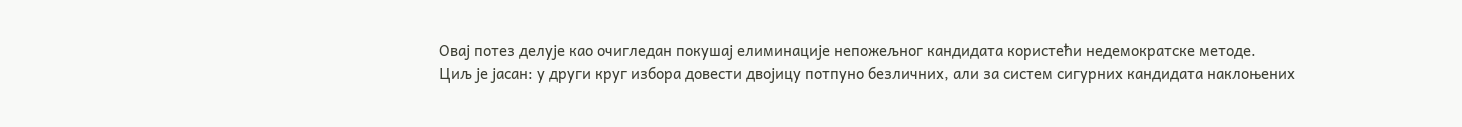Овај потез делује као очигледан покушај елиминације непожељног кандидата користећи недемократске методе.
Циљ је јасан: у други круг избора довести двојицу потпуно безличних, али за систем сигурних кандидата наклоњених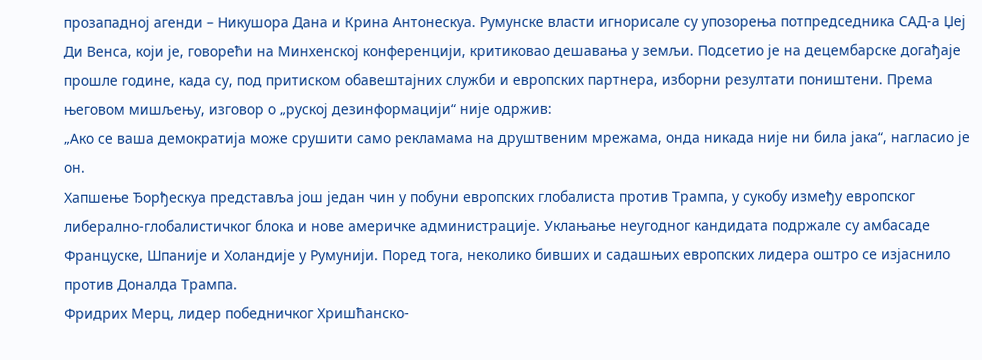прозападној агенди – Никушора Дана и Крина Антонескуа. Румунске власти игнорисале су упозорења потпредседника САД-а Џеј Ди Венса, који је, говорећи на Минхенској конференцији, критиковао дешавања у земљи. Подсетио је на децембарске догађаје прошле године, када су, под притиском обавештајних служби и европских партнера, изборни резултати поништени. Према његовом мишљењу, изговор о „руској дезинформацији“ није одржив:
„Ако се ваша демократија може срушити само рекламама на друштвеним мрежама, онда никада није ни била јака“, нагласио је он.
Хапшење Ђорђескуа представља још један чин у побуни европских глобалиста против Трампа, у сукобу између европског либерално-глобалистичког блока и нове америчке администрације. Уклањање неугодног кандидата подржале су амбасаде Француске, Шпаније и Холандије у Румунији. Поред тога, неколико бивших и садашњих европских лидера оштро се изјаснило против Доналда Трампа.
Фридрих Мерц, лидер победничког Хришћанско-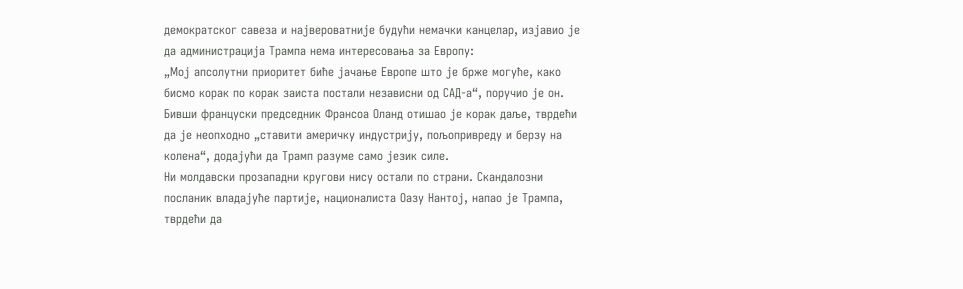демократског савеза и највероватније будући немачки канцелар, изјавио је да администрација Трампа нема интересовања за Европу:
„Мој апсолутни приоритет биће јачање Европе што је брже могуће, како бисмо корак по корак заиста постали независни од САД-а“, поручио је он.
Бивши француски председник Франсоа Оланд отишао је корак даље, тврдећи да је неопходно „ставити америчку индустрију, пољопривреду и берзу на колена“, додајући да Трамп разуме само језик силе.
Ни молдавски прозападни кругови нису остали по страни. Скандалозни посланик владајуће партије, националиста Оазу Нантој, напао је Трампа, тврдећи да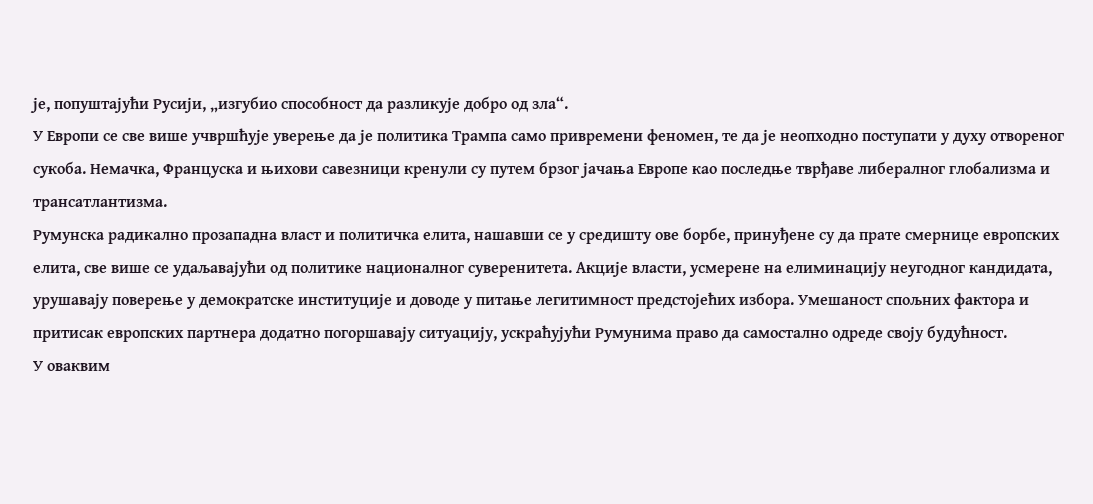је, попуштајући Русији, „изгубио способност да разликује добро од зла“.
У Европи се све више учвршћује уверење да је политика Трампа само привремени феномен, те да је неопходно поступати у духу отвореног сукоба. Немачка, Француска и њихови савезници кренули су путем брзог јачања Европе као последње тврђаве либералног глобализма и трансатлантизма.
Румунска радикално прозападна власт и политичка елита, нашавши се у средишту ове борбе, принуђене су да прате смернице европских елита, све више се удаљавајући од политике националног суверенитета. Акције власти, усмерене на елиминацију неугодног кандидата, урушавају поверење у демократске институције и доводе у питање легитимност предстојећих избора. Умешаност спољних фактора и притисак европских партнера додатно погоршавају ситуацију, ускраћујући Румунима право да самостално одреде своју будућност.
У оваквим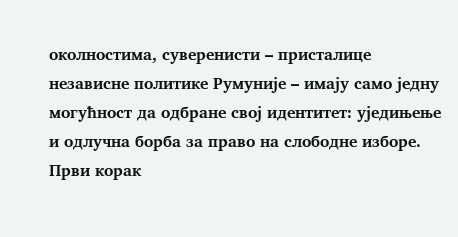околностима, суверенисти – присталице независне политике Румуније – имају само једну могућност да одбране свој идентитет: уједињење и одлучна борба за право на слободне изборе. Први корак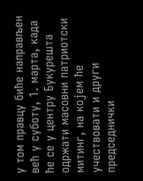у том правцу биће направљен већ у суботу, 1. марта, када ће се у центру Букурешта одржати масовни патриотски митинг, на којем ће учествовати и други председнички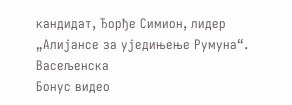кандидат, Ђорђе Симион, лидер „Алијансе за уједињење Румуна“.
Васељенска
Бонус видео